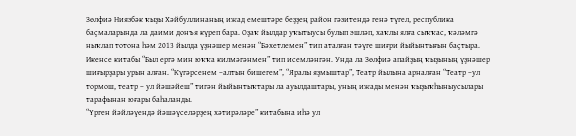Зөлфиә Ниязбәк ҡыҙы Хәйбуллинаның ижад емештәре беҙҙең район гәзитендә генә түгел, республика баҫмаларында ла даими донъя күреп бара. Оҙаҡ йылдар уҡытыусы булып эшләп, хаҡлы ялға сыҡҡас, ҡәләмгә ныҡлап тотона һәм 2013 йылда үҙнәшер менән “Бәхетлемен” тип аталған тәүге шиғри йыйынтығын баҫтыра. Икенсе китабы “Был ергә мин юҡҡа килмәгәнмен” тип исемләнгән. Унда ла Зөлфиә апайҙың ҡыҙының үҙнәшер шиғырҙары урын алған. “Күгәрсенем –алтын бишегем”, “Яралы яҙмыштар”, Театр йылына арналған “Театр –ул тормош, театр – ул йәшәйеш” тигән йыйынтыҡтары ла ауылдаштары, уның ижады менән ҡыҙыҡһыныусылары тарафынан юғары баһаланды.
“Үрген йәйләүендә йәшәүселәрҙең хәтирәләре” китабына иһә ул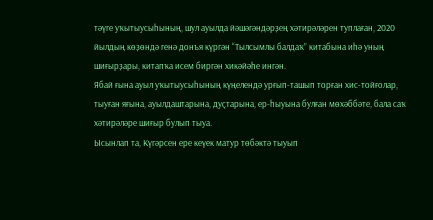тәүге уҡытыусыһының, шул ауылда йәшәгәндәрҙең хәтирәләрен туплаған, 2020 йылдың көҙөндә генә донъя күргән “Тылсымлы балдаҡ” китабына иһә уның шиғырҙары, китапҡа исем биргән хикәйәһе ингән.
Ябай ғына ауыл уҡытыусыһының күңелендә урғып-ташып торған хис-тойғолар, тыуған яғына, ауылдаштарына, дуҫтарына, ер-һыуына булған мөхәббәте, бала саҡ хәтирәләре шиғыр булып тыуа.
Ысынлап та, Күгәрсен ере кеүек матур төбәктә тыуып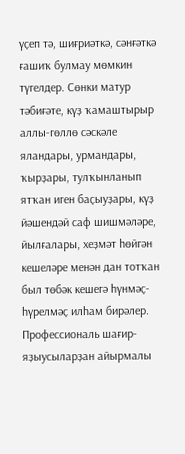үҫеп тә, шиғриәткә, сәнғәткә ғашиҡ булмау мөмкин түгелдер. Сөнки матур тәбиғәте, күҙ ҡамаштырыр аллы-гөллө сәскәле яландары, урмандары, ҡырҙары, тулҡынланып ятҡан иген баҫыуҙары, күҙ йәшендәй саф шишмәләре, йылғалары, хеҙмәт һөйгән кешеләре менән дан тотҡан был төбәк кешегә һүнмәҫ-һүрелмәҫ илһам бирәлер.
Профессиональ шағир-яҙыусыларҙан айырмалы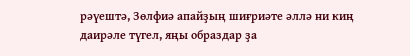рәүештә, Зөлфиә апайҙың шиғриәте әллә ни киң даирәле түгел, яңы образдар ҙа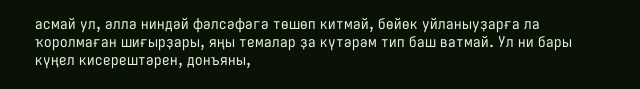асмай ул, әллә ниндәй фәлсәфәгә төшөп китмәй, бөйөк уйланыуҙарға ла ҡоролмаған шиғырҙары, яңы темалар ҙа күтәрәм тип баш ватмай. Ул ни бары күңел кисерештәрен, донъяны,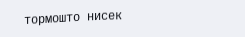тормошто нисек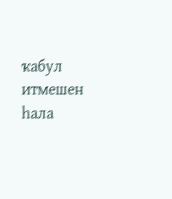ҡабул итмешен һала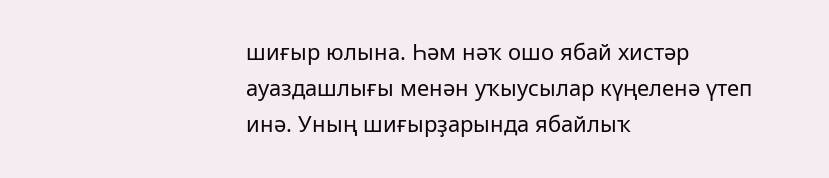шиғыр юлына. Һәм нәҡ ошо ябай хистәр ауаздашлығы менән уҡыусылар күңеленә үтеп инә. Уның шиғырҙарында ябайлыҡ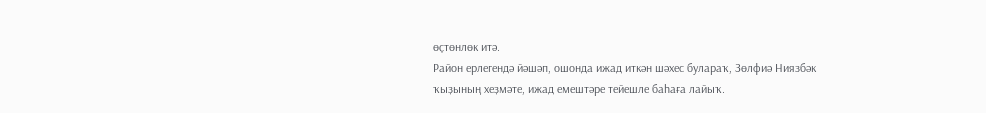өҫтөнлөк итә.
Район ерлегендә йәшәп, ошонда ижад иткән шәхес булараҡ, Зөлфиә Ниязбәк ҡыҙының хеҙмәте, ижад емештәре тейешле баһаға лайыҡ.